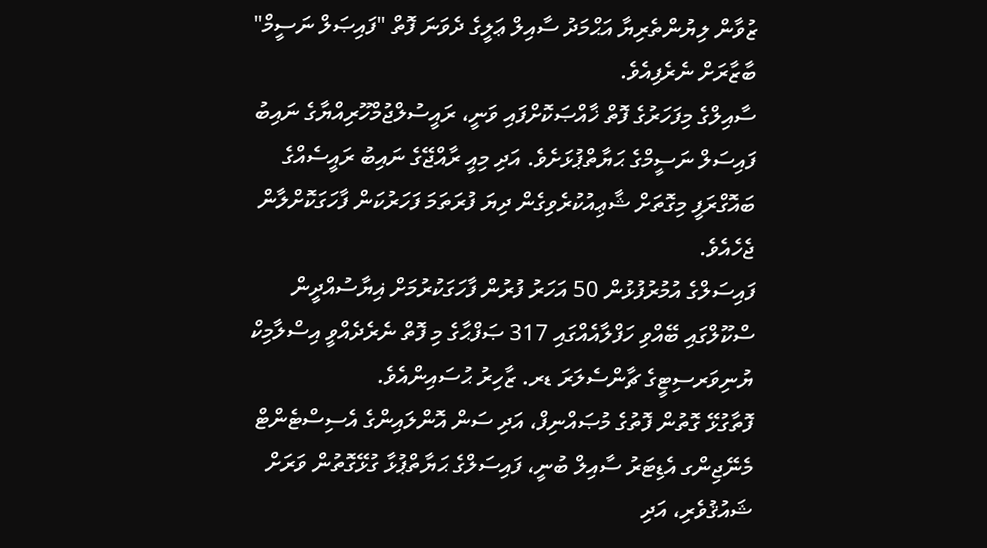ޒުވާން ލިޔުންތެރިޔާ އަޙްމަދު ސާއިލް ޢަލީގެ ދެވަނަ ފޮތް "ފައިޞަލް ނަސީމް" ބާޒާރަށް ނެރެފިއެވެ.
ސާއިލްގެ މިފަހަރުގެ ފޮތް ޚާއްޞަކޮށްފައި ވަނީ، ރައީސުލްޖުމްހޫރިއްޔާގެ ނައިބު ފައިސަލް ނަސީމްގެ ޙަޔާތްޕުޅަށެވެ. އަދި މިއީ ރާއްޖޭގެ ނައިބު ރައީސެއްގެ ބައޮގްރަފީ މިގޮތަށް ޝާޢިއުކުރެވިގެން ދިޔަ ފުރަތަމަ ފަހަރުކަން ފާހަގަކޮށްލާން ޖެހެއެވެ.
ފައިސަލްގެ އުމުރުފުޅުން 50 އަހަރު ފުރުން ފާހަގަކުރުމަށް ޣިޔާސުއްދީން ސްކޫލްގައި ބޭއްވި ހަފްލާއެއްގައި 317 ޞަފްޙާގެ މި ފޮތް ނެރެދެއްވީ އިސްލާމިކް ޔުނިވަރސިޓީގެ ޗާންސެލަރަ ޑރ. ޒާހިރު ޙުސައިންއެވެ.
ފޮތާގުޅޭ ގޮތުން ފޮތުގެ މުޞައްނިފް، އަދި ސަން އޮންލައިންގެ އެސިސްޓެންޓް މެނޭޖިންގ އެޑިޓަރު ސާއިލް ބުނީ، ފައިސަލްގެ ޙަޔާތްޕުޅާ ގުޅޭގޮތުން ވަރަށް ޝައުޤުވެރި، އަދި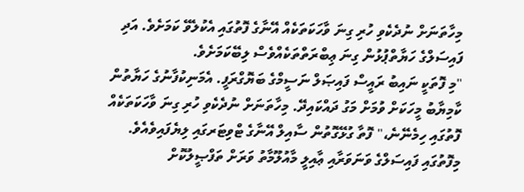މިހާތަނަށް ނުދެކެވި ހުރި ގިނަ ވާހަކަތަކެއް އޭނާގެ ފޮތުގައި އެކުލެވޭ ކަމަށެވެ. އަދި ފައިސަލްގެ ހަޔާތްޕުޅުން ގިނަ ޢިބްރަތްތަކެއްވެސް ލިބޭކަމަށެވެ.
"މި ފޮތަކީ ނައިބު ރައީސް ފައިޞަލް ނަސީމްގެ ބަޔޮގްރަފީ. އެމަނިކުފާނުގެ ހަޔާތުން ކާމިޔާބު މީހަކަށް ވުމަށް މަގު ދައްކައިދޭ. މިހާތަނަށް ނުދެކެވި ހުރި ގިނަ ވާހަކަތަކެއް ފޮތުގައި ހިމެނޭނެ،" ފޮތާ ގުޅޭގޮތުން ސާއިލް އޭނާގެ ޓްވިޓަރގައި ލިޔެފައިވެއެވެ.
މިފޮތުގައި ފައިސަލްގެ ވަނަވަރާއި ޢާއިލީ މާއުލޫމާތު ވަރަށް ތަފްޞީލުކޮށް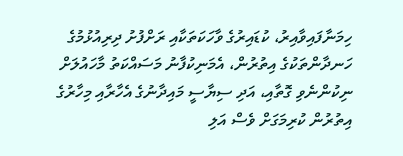ހިމަނާފައިވާއިރު، ކުޑައިރުގެ ވާހަކަތަކާއި ރަށްފުށު ދިރިއުޅުމުގެ ހަނދާންތަކުގެ އިތުރުން، އެމަނިކުފާނު މަސައްކަތު މާހައުލަށް ނިކުންނެވި ގޮތާއި، އަދި ސިޔާސީ މައިދާނުގެ އެހާރާއި މިހާރުގެ އިތުރުން ކުރިމަގަށް ވެސް އަލި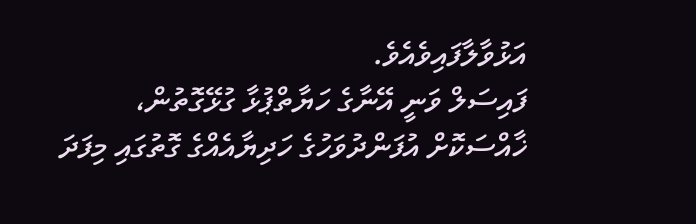އަޅުވާލާފައިވެއެވެ.
ފައިސަލް ވަނީ އޭނާގެ ހަޔާތްޕުޅާ ގުޅޭގޮތުން، ޚާއްސަކޮށް އުފަންދުވަހުގެ ހަދިޔާއެއްގެ ގޮތުގައި މިފަދަ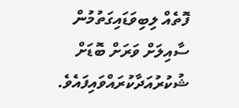ފޮތެއް ލިބިވަޑައިގަތުމުން ސާއިލަށް ވަރަށް ބޮޑަށް ޝުކުރުއަދާކުރައްވައިފައެވެ.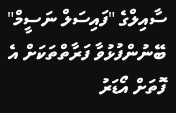ސާއިލްގެ "ފައިސަލް ނަސީމް" ބޭނުންފުޅުވާ ފަރާތްތަކަށް އެ ފޮތަށް އޯޑަރު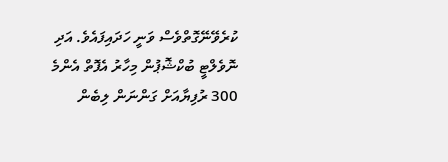ކުރެވޭނޭގޮތްވެސް ވަނީ ހަދައިފައެވެ. އަދި ނޮވެލްޓީ ބުކްޝޮޕުން މިހާރު އެފޮތް އެންމެ 300 ރުފިޔާއަށް ގަންނަން ލިބެން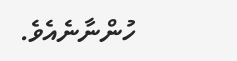ހުންނާނެއެވެ.